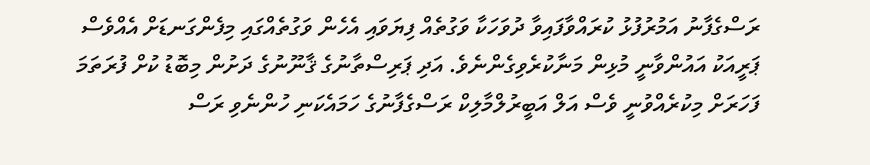ރަސްގެފާނު އަމުރުފުޅު ކުރައްވާފައިވާ ދުވަހަކާ ވަގުތެއް ފިޔަވައި އެހެން ވަގުތެއްގައި މިފެންގަނޑަށް އެއްވެސް ޕަރީއަކު އައުންވާނީ މުޅިން މަނާކުރެވިގެންނެވެ. އަދި ޕަރިސްތާނުގެ ޤާނޫނުގެ ދަށުން މިބޮޑު ކުށް ފުރަތަމަ ފަހަރަށް މިކުރެއްވުނީ ވެސް އަލް އަބީރުލްމާލިކް ރަސްގެފާނުގެ ހަމައެކަނި ހުންނެވި ރަސް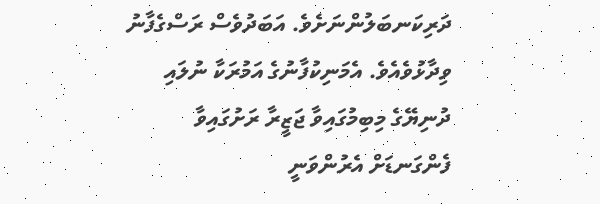ދަރިކަނބަލުންނަށެވެ. އަބަދުވެސް ރަސްގެފާނު ވިދާޅުވެއެވެ. އެމަނިކުފާނުގެ އަމުރަކާ ނުލައި ދުނިޔޭގެ މިބިމުގައިވާ ޖަޒީރާ ރަށުގައިވާ ފެންގަނޑަށް އެރުންވަނީ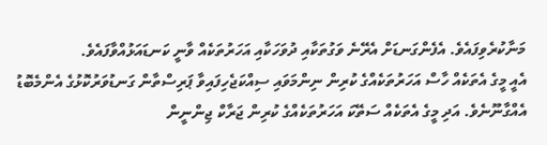މަނާކުރެވިފައެވެ. އެފެންގަނޑަށް އެރޭނެ ވަގުތަކާއި ދުވަހަކާއި އަހަރުތަކެއް ވާނީ ކަނޑައަޅުއްވާފައެވެ.
އެއީ މީގެ އެތަކެއް ހާސް އަހަރުތަކެއްގެ ކުރިން ނިންމަވައި ސިއްކަޖެހިފައިވާ ޕަރިސްތާން ގަނޑުވަރުކޮޅުގެ އެންމެބޮޑު އެއްގާނޫނެވެ. އަދި މީގެ އެތަކެއް ސަތޭކަ އަހަރުތަކެއްގެ ކުރިން ޖަރާކް ޖިންނީން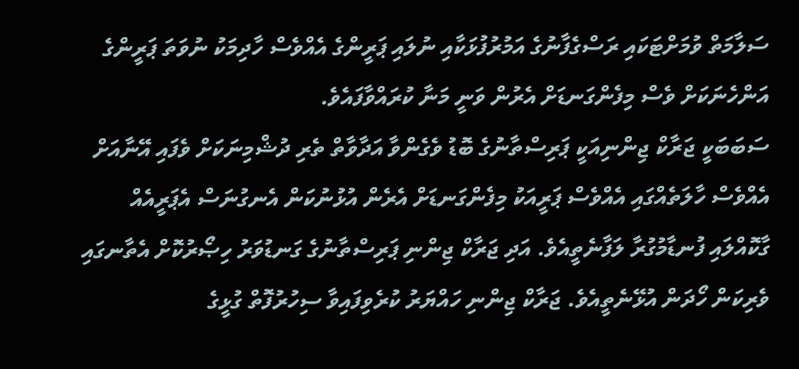ސަލާމަތް ވުމަށްޓަކައި ރަސްގެފާނުގެ އަމުރުފުޅަކާއި ނުލައި ޕަރީންގެ އެއްވެސް ހާދިމަކު ނުވަތަ ޕަރީންގެ އަންހެނަކަށް ވެސް މިފެންގަނޑަށް އެރުން ވަނީ މަނާ ކުރައްވާފައެވެ.
ސަބަބަކީ ޖަރާކް ޖިންނިއަކީ ޕަރިސްތާނުގެ ބޮޑު ވެގެންވާ އަދާވާތް ތެރި ދުޝްމިނަކަށް ވެފައި އޭނާއަށް އެއްވެސް ހާލަތެއްގައި އެއްވެސް ޕަރީއަކު މިފެންގަނޑަށް އެރެން އުޅުނުކަން އެނގުނަސް އެޕަރީއެއް ގާކޮއްލައި ފުނޑާމުގުރާ ލަފާނެތީއެވެ. އަދި ޖަރާކް ޖިންނި ޕަރިސްތާނުގެ ގަނޑުވަރު ހިޞޯރުކޮށް އެތާނގައި ވެރިކަން ހޯދަން އުޅޭނެތީއެވެ. ޖަރާކް ޖިންނި ހައްޔަރު ކުރެވިފައިވާ ސިހުރުފޮތް ގުޅީގެ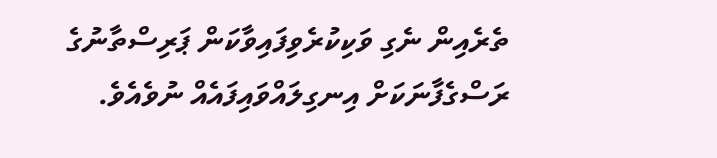ތެރެއިން ނެގި ވަކިކުރެވިފައިވާކަން ޕަރިސްތާނުގެ ރަސްގެފާނަކަށް އިނގިލައްވައިފައެއް ނުވެއެވެ.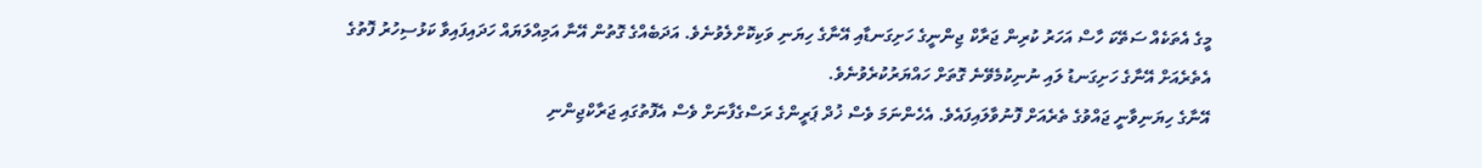މީގެ އެތަކެއް ސަތޭކަ ހާސް އަހަރު ކުރިން ޖަރާކް ޖިންނީގެ ހަށިގަނޑާއި އޭނާގެ ހިޔަނި ވަކިކޮށްލެވުނެވެ. އަދަބެއްގެ ގޮތުން އޭނާ އަމިއްލަޔައް ހަދައިފައިވާ ކަޅުސިހުރު ފޮތުގެ އެތެރެއަށް އޭނާގެ ހަށިގަނޑު ލައި ނުނިކުމެވޭނެ ގޮތަށް ހައްޔަރުކުރެވުނެވެ.
އޭނާގެ ހިޔަނިވާނީ ޖައްވުގެ ތެރެއަށް ފޮނުވާލައިފައެވެ. އެހެންނަމަ ވެސް ޚުދް ޕަރީންގެ ރަސްގެފާނަށް ވެސް އެފޮތުގައި ޖަރާކްޖިންނި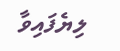ލިޔެފައިވާ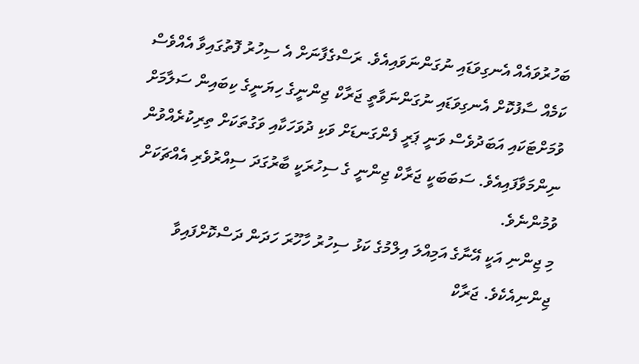ބަހުރުވައެއް އެނގިވަޑައި ނުގަންނަވައިއެވެ. ރަސްގެފާނަށް އެ ސިހުރު ފޮތުގައިވާ އެއްވެސް ކަމެއް ސާފުކޮށް އެނގިވަޑައި ނުގަންނަވާތީ ޖަރާކް ޖިންނީގެ ހިޔަނީގެ ކިބައިން ސަލާމަށް ވުމަށްޓަކައި އަބަދުވެސް ވަނީ ޕަރީ ފެންގަނޑަށް ވަކި ދުވަހަކާއި ވަގުތަކަށް ތިރިކުރެއްވުން ނިންމަވާފައިއެވެ. ސަބަބަކީ ޖަރާކް ޖިންނީ ގެ ސިހުރަކީ ބާރުގަދަ ސިއްރުވެރި އެއްޗަކަށް ވުމުންނެވެ.
މި ޖިންނި އަކީ އޭނާގެ އަމިއްލަ އިލްމުގެ ކަޅު ސިހުރު ހާހޫރަ ހަދަން ދަސްކޮށްފައިވާ ޖިންނިއެކެވެ. ޖަރާކް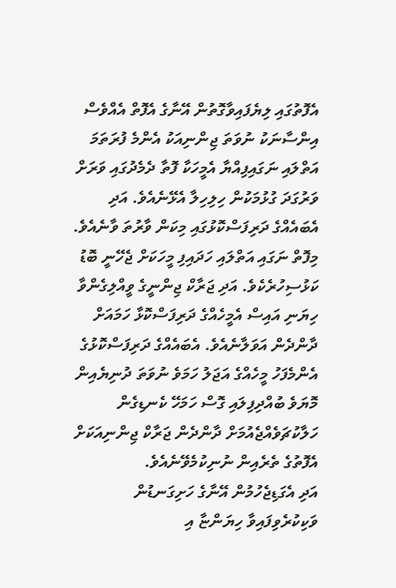އެފޮތުގައި ލިޔެފައިވާގޮތުން އޭނާގެ އެފޮތް އެއްވެސް އިންސާނަކު ނުވަތަ ޖިންނިއަކު އެންމެ ފުރަތަމަ އަތްލައި ނަގައިފިއްޔާ އެމީހަކާ ފޮތާ ދެމެދުގައި ވަރަށް ވަރުގަދަ ގުޅުމަކުން ހިލިހިލާ އެޅޭނެއެވެ. އަދި އެބައެއްގެ ދަރިފަސްކޮޅުގައި މިކަން ވާރުތަ ވާނެއެވެ. މިފޮތް ނަގައި އަތްލައި ހަދައިފި މީހަކަށް ޖެހޭނީ ބޮޑު ކަޅުސިހުރެކެވެ. އަދި ޖަރާކް ޖިންނީގެ ވީއްލިގެންވާ ހިޔަނި އައިސް އެމީހެއްގެ ދަރިފަސްކޮޅާ ހަމައަށް ދާންދެން އަވަލާނެއެވެ. އެބައެއްގެ ދަރިފަސްކޮޅުގެ އެންމެފަހު މީހެއްގެ އަޖަލު ހަމަވެ ނުވަތަ ދުނިޔެއިން މޮޔަވެ ބުއްދިފިލައި ގޮސް ހަމަހޭ ކެނޑިގެން ހަލާކުޗަވެއްޖެއުމަށް ދާންދެން ޖަރާކް ޖިންނިއަކަށް އެފޮތުގެ ތެރެއިން ނުނިކުމެވޭނެއެވެ.
އަދި އެގަޑިޖެހުމުން އޭނާގެ ހަށިގަނޑުން ވަކިކުރެވިފައިވާ ހިޔަންޏާ އި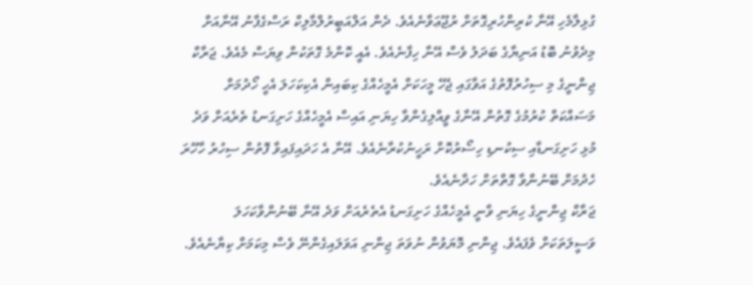ގުޅިލާމެހި އޭނާ ކުރިންހުރިގޮތަށް ރުޖޫޢަވާނެއެވެ. ދެން އަލްއަބީރުލްމާލިކް ރަސްގެފާނު އޭނާއަށް މިދެވުނު ބޮޑު އަނިޔާގެ ބަދަލު ވެސް އޭނާ ހިފާނެއެވެ. އެއީ ކޮންމެ ގޮތަކުން ވިޔަސް މެއެވެ. ޖަރާކް ޖިންނީގެ މި ސިހުރުފޮތުގެ އަވާގައި ޖެހޭ މީހަކަށް އެމީހެއްގެ ކިބައިން އެކިކަހަލަ އެހީ ހޯދުމަށް މަސައްކަތް ކުރުމުގެ ގޮތުން އޭނާގެ ވީއްލިގެންވާ ހިޔަނި އައިސް އެމީހެއްގެ ހަށިގަނޑު ތެރެއަށް ވަދެ މުޅި ހަށިގަނޑާއި ސިކުނޑި ހިސޯރުކޮށް ރަހީނުކުރާނެއެވެ. އޭނާ އެ ހަދައިފައިވާ ފޮތުން ސިހުރު ހާހޫރަ ހެދުމަށް ބޭނުންވާ ގޮތްތަށް ހަދާނެއެވެ.
ޖަރާކް ޖިންނީގެ ހިޔަނި ވާނީ އެމީހެއްގެ ހަށިގަނޑު އެތެރެއަށް ވަދެ އޭނާ ބޭނުންވާކަހަލަ ވަސީލަތަކަށް ވެފައެވެ. ޖިންނި މޮޔަވުން ނުވަތަ ޖިންނި އަވަލައިގެންނޭ ވެސް މިކަމަށް ކިޔާނެއެވެ.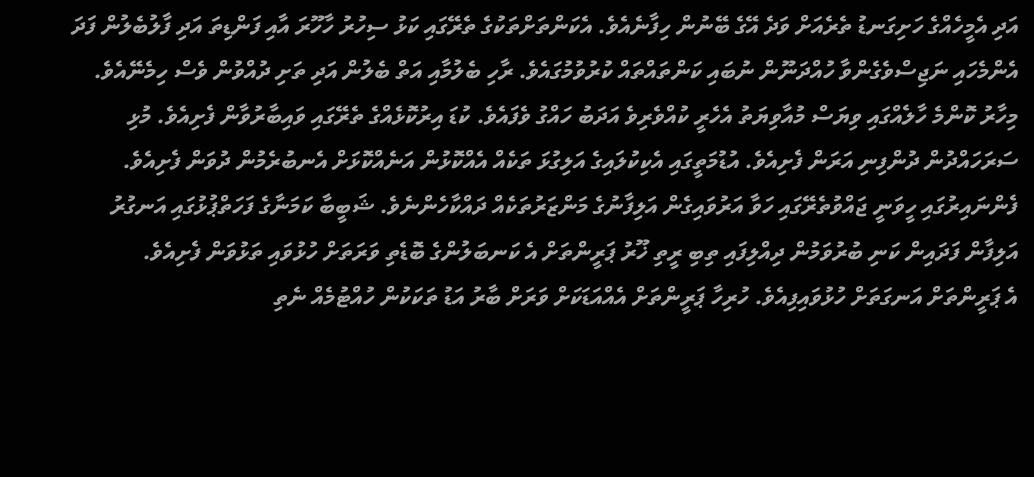އަދި އެމީހެއްގެ ހަށިގަނޑު ތެރެއަށް ވަދެ އޭގެ ބޭނުން ހިފާނެއެވެ. އެކަންތަށްތަކުގެ ތެރޭގައި ކަޅު ސިހުރު ހާހޫރަ އާއި ފަންޑިތަ އަދި ފާލުބެލުން ފަދަ އެންމެހައި ނަޖިސްވެގެންވާ ހުއްދަނޫން ނުބައި ކަންތައްތައް ކުރުވުމުގައެވެ. ރާހި ބެލުމާއި އަތް ބެލުން އަދި ތަށި ދުއްވުން ވެސް ހިމެނޭއެވެ.
މިހާރު ކޮންމެ ހާލެއްގައި ވިޔަސް މުއާވިޔަތު އެހެރީ ކުއްވެރިވެ އަދަބު ހައްގު ވެފައެވެ. ކުޑަ އިރުކޮޅެއްގެ ތެރޭގައި ވައިބާރުވާން ފެށިއެވެ. މުޅި ސަރަހައްދުން ދުންފިނި އަރަން ފެށިއެވެ. އުޑުމަތީގައި އެކިކުލައިގެ އަލިގުޅަ ތަކެއް އެއްކޮޅުން އަނެއްކޮޅަށް އެނބުރެމުން ދުވަން ފެށިއެވެ. ފެންނައިރުގައި ހީވަނީ ޖައްވުތެރޭގައި ހަވާ އަރުވައިގެން އަލިފާނުގެ މަންޒަރުތަކެއް ދައްކާހެންނެވެ. ޝަބީބާ ކަމަނާގެ ފަހަތްޕުޅުގައި އަނގުރު އަލިފާން ފަދައިން ކަނި ބުރުވަމުން ދިއްލިފައި ތިބި ރީތި ޚޫރު ޕަރީންތަށް އެ ކަނބަލުންގެ ބޮޑެތި ވަރަތަށް ހުޅުވައި ތަޅުވަން ފެށިއެވެ.
އެ ޕަރީންތަށް އަނގަތަށް ހުޅުވައިފިއެވެ. ހުރިހާ ޕަރީންތަށް އެއްއަޑަކަށް ވަރަށް ބާރު އަޑު ތަކަކުން ހުއްޓުމެއް ނެތި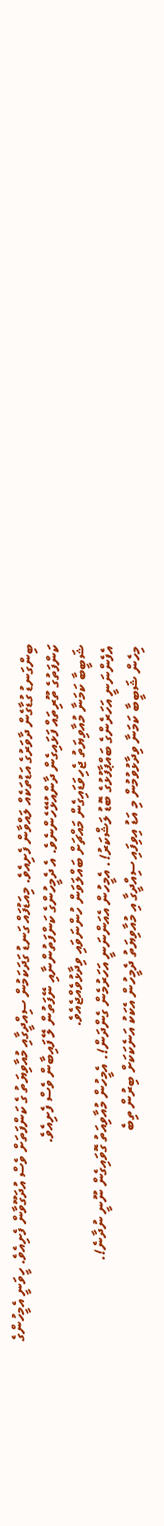ބިންގަނޑު ގުޑާގެން ދާވަރުގެ އަޑުތަކެއް ލައްވާން ފެށިއެވެ. މިއަޑުފައް ގަނޑު ގަދަކަމުން ސިއްދީގާއި މުއާވިޔަތު ގެ ކަންފަތަށް ވެސް އުދަގޫވާން ފެށިއެވެ. ހީވަނީ އެމީހުންގެ ކަންފަތުގެ ތޫރިތައް ފަޅައިގެން ދާންއުޅޭހެންނެވެ. އެ ދެމީހުންގެ ކަންފަތުންނާއި ނޭފަތުން ލޭ ފައިބާން ވެސް ފެށިއެވެ.
ޝަބީބާ ކަމަނާ މުއާވިޔަތު ޖެހިވަޑައިގެން މައްޗަށް ބައްލަވަން ހުންނަވައި ވިދާޅުވެއްޖެއެވެ.
އެފެންނަނީ އަހަރެންގެ ބައްޕާފުޅުގެ ބޮޑު ލަޝްކަރު!. އެމީހުން އެއަންނަނީ އަހަރުމެން ގެންދަން!. އެމީހުން މުއާވިއަތު ގޮވައިގެން ނޫނީ ނުދާނެ!.
މިހެން ޝަބީބާ ކަމަނާ ވިދާޅުވުމުން މި އަޑު އިވިފައި ސިއްދީގާ އި މުއާވިޔަތު ދެމީހުން އެކަކު އަނެކަކަށް ބިރުން ތިބެ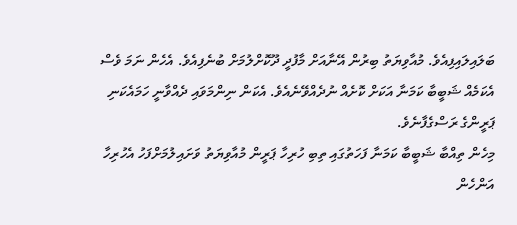ބަލައިލައިފިއެވެ. މުއާވިޔަތު ބިރުން އޭނާއަށް މާފުދީ ދޫކޮށްލުމަށް ބުނެފިއެވެ. އެހެން ނަމަ ވެސް އެކަމެއް ޝަބީބާ ކަމަނާ އަކަށް ކޮށެއް ނުދެއްވޭނެއެވެ. އެކަން ނިންމަވައި ދެއްވާނީ ހަމައެކަނި ޕަރީންގެ ރަސްގެފާނެވެ.
މިހެން ތިއްބާ ޝަބީބާ ކަމަނާ ފަހަތުގައި ތިބި ހުރިހާ ޕަރީން މުއާވިޔަތު ވަށައިލުމަށްފަހު އެހުރިހާ އަންހެން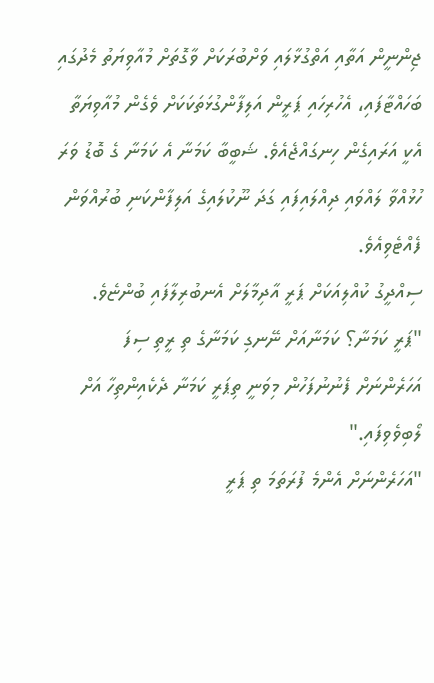ޖިންނީން އަތާއި އަތްގުޅާލައި ވަށްބުރަކަށް ވާގޮތަށް މުއާވިޔަތު މެދުގައި ބަހައްޓާފައި، އެހުރިހައި ޕަރީން އަލިފާންގުޅަތަކަކަށް ވެގެން މުއާވިޔަތާ އެކީ އަރައިގެން ހިނގައްޖެއެވެ. ޝަބީބާ ކަމަނާ އެ ކަމަނާ ގެ ބޮޑު ވަރަ ހުޅުއްވާ ލައްވައި ދިއްލައިފައި ގަދަ ނޫކުލައިގެ އަލިފާންކަނި ބުރުއްވަން ފެއްޓެވިއެވެ.
ސިއްދީގު ކުއްލިއަކަށް ޕަރީ އާދިމާލަށް އެނބުރިލާފައި ބުންޏެވެ.
"ޕަރީ ކަމަނާ؟ ކަމަނާއަށް ނޭނގި ކަމަނާގެ ތި ރީތި ސިފަ އަހަރެންނަށް ފެނުނުފަހުން މިވަނީ ތިޕަރީ ކަމަނާ ދެކެއިންތިހާ އަށް ލޯބިވެވިފައި."
"އަހަރެންނަށް އެންމެ ފުރަތަމަ ތި ޕަރީ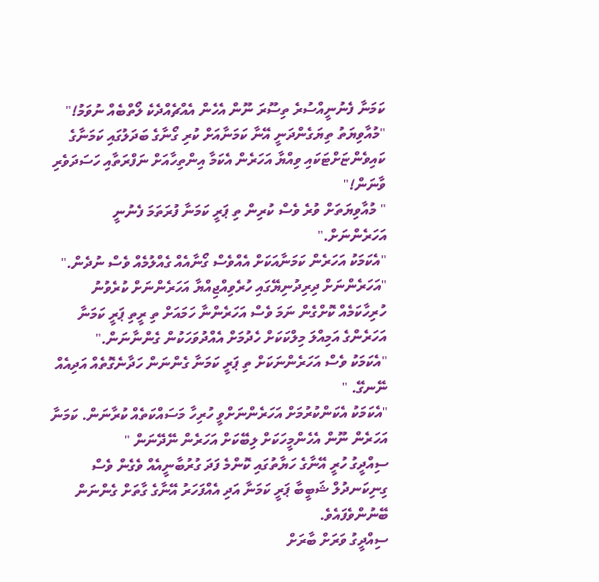ކަމަނާ ފެނުނީއްސުރެ ތިސޫރަ ނޫން އެހެން އެއްޗެއްދެކެ ލޯތްބެއް ނުވަމު!"
"މުއާވިޔަތު ތިޔަގެންދަނީ އޭނާ ކަމަނާއަށް ކުރި ގޯނާގެ ބަދަލުގައި ކަމަނާގެ ކައިވެންޏަށްޓަކައި ވިއްޔާ އަހަރެން އެކަމާ އިންތިހާއަށް ނަފްރަތާއި ހަސަދަވެރި ވާނަން!"
" މުއާވިޔަތަށް ވުރެ ވެސް ކުރިން ތި ޕަރީ ކަމަނާ ފުރަތަމަ ފެނުނީ އަހަރެންނަށް."
"އެކަމަކު އަހަރެން ކަމަނާއަކަށް އެއްވެސް ގޯނާއެއް ގެއްލުމެއް ވެސް ނުދެން."
"އަހަރެންނަށް ދިރިދުނިޔޭގައި ހުރެވިއްޖިއްޔާ އަހަރެންނަށް ކުރެވުނު ހުރިހާކަމެއް ކޮށްގެން ނަމަ ވެސް އަހަރެންނާ ހަމައަށް ތި ރީތި ޕަރީ ކަމަނާ އަހަރެންގެ އަމިއްލަ މިލްކަކަށް ހެދުމަށް އެއްދުވަހަކުން ގެންނާނަން."
"އެކަމަކު ވެސް އަހަރެންނަކަށް ތި ޕަރީ ކަމަނާ ގެންނަން ހަދާނެގޮތެއް އަދިއެއް ނޭނގޭ. "
"އެކަމަކު އެކަންކުރުމަށް އަހަރެންނަށްވީ ހުރިހާ މަސައްކަތެއް ކުރާނަން. ކަމަނާ އަހަރެން ނޫން އެހެންމީހަކަށް ލިބޭކަށް އަހަރެން ނޭދޭނަން "
ސިއްދީގު ހުރީ އޭނާގެ ހަޔާތުގައި ކޮންމެ ފަދަ ގުރުބާނީއެއް ވެގެން ވެސް ގިނިކަނދުލް ޝަބީބާ ޕަރީ ކަމަނާ އަދި އެއްފަހަރު އޭނާގެ ގާތަށް ގެންނަން ބޭނުންވެފައެވެ.
ސިއްދީގު ވަރަށް ބާރަށް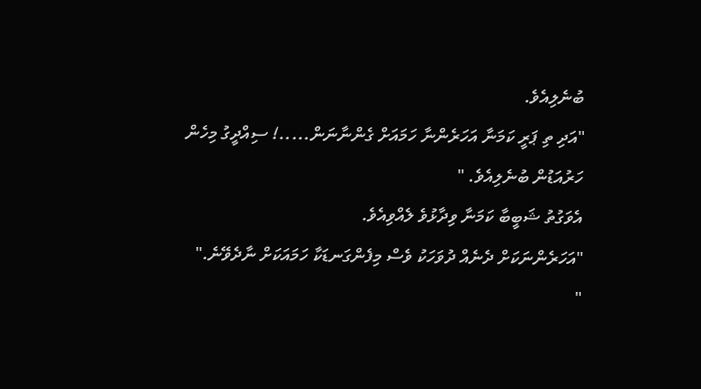ބުނެލިއެވެ.
"އަދި ތި ޕަރީ ކަމަނާ އަހަރެންނާ ހަމައަށް ގެންނާނަން.....! ސިއްދީގު މިހެން ހަރުއަޑުން ބުނެލިއެވެ. "
އެވަގުތު ޝަބީބާ ކަމަނާ ވިދާޅުވެ ލެއްވިއެވެ.
"އަހަރެންނަކަށް ދެނެއް ދުވަހަކު ވެސް މިފެންގަނޑަކާ ހަމައަކަށް ނާދެވޭނެ."
"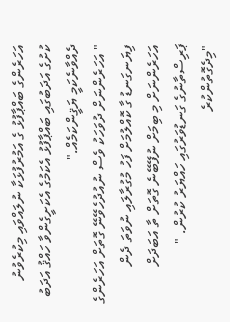އަހަރެންގެ ބައްޕާފުޅު ގެ އަމުރުފުޅަކާ ނުލައްވައި މިކުރެވުނު ކުށުގެ އަދަބުގައި ބައްޕާފުޅު އެކަމުގެ އެކަށީގެންވާ ހައްޤު އަދަބު ދެއްވާނެކަމީ ޔަޤީންކަމެއް."
" އަހަރެންނަށް ދުވަހަކު ވެސް ނުއުދުހެވޭނޭ ގޮތަށް އަހަރެންގެ ފިޔަނގަނޑު ގާ ކޮއްލުމަށް ފަހު މުގުރާލައި ނުވަތަ ދެން އަހަރެންނަށް މި ބިމަށް ނުފޭބޭނެ ގޮތަށް ތާ އަބަދަށް ޕަރިސްތާނުގެ ގަނޑުވަރުގައި ހައްޔަރު ކުރުން. "
"މިދެގޮތުންކުރެ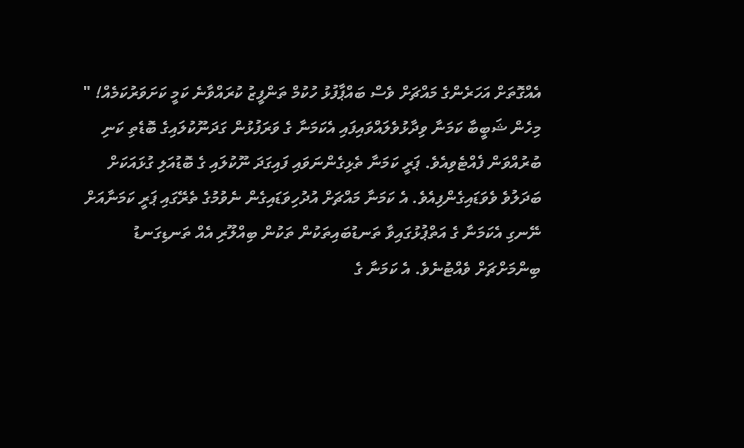އެއްގޮތަށް އަހަރެންގެ މައްޗަށް ވެސް ބައްޕާފުޅު ހުކުމް ތަންފީޒު ކުރައްވާނެ ކަމީ ކަށަވަރުކަމެއް! "
މިހެން ޝަބީބާ ކަމަނާ ވިދާޅުވެލައްވައިފައި އެކަމަނާ ގެ ވަރަފުޅުން ގަދަނޫކުލައިގެ ބޮޑެތި ކަނި ބުރުއްވަން ފެއްޓެވިއެވެ. ޕަރީ ކަމަނާ ތެޅިގެންނަވައި ފައިގަދަ ނޫކުލައި ގެ ބޮޑުއަލި ގުޅައަކަށް ބަދަލުވެ ވެވަޑައިގެންފިއެވެ. އެ ކަމަނާ މައްޗަށް އުދުހިވަޑައިގެން ނެވުމުގެ ތެރޭގައި ޕަރީ ކަމަނާއަށް ނޭނގި އެކަމަނާ ގެ އަތްޕުޅުގައިވާ ތަނޑުބައިތަކުން ތަކުން ބިއްލޫރި އެއް ތަނޑިގަނޑު ބިންމަށްޗަށް ވެއްޓުނެވެ. އެ ކަމަނާ ގެ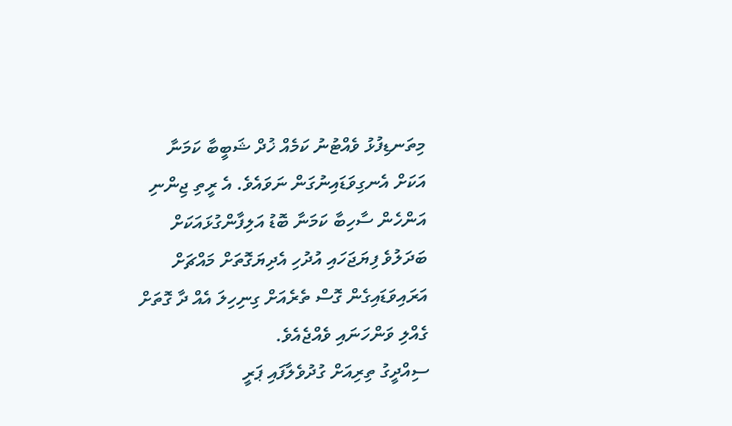މިތަނޑިފުޅު ވެއްޓުނު ކަމެއް ޚުދް ޝަބީބާ ކަމަނާ އަކަށް އެނގިވަޑައިނުގަން ނަވައެވެ. އެ ރީތި ޖިންނި އަންހެން ސާހިބާ ކަމަނާ ބޮޑު އަލިފާންގުޅައަކަށް ބަދަލުވެ ފިޔަޖަހައި އުދުހި އެދިޔަގޮތަށް މައްޗަށް އަރައިވަޑައިގެން ގޮސް ތެރެއަށް ގިނިހިލަ އެއް ދާ ގޮތަށް ގެއްލި ވަންހަނައި ވެއްޖެއެވެ.
ސިއްދީގު ތިރިއަށް ގުދުވެލާފައި ޕަރީ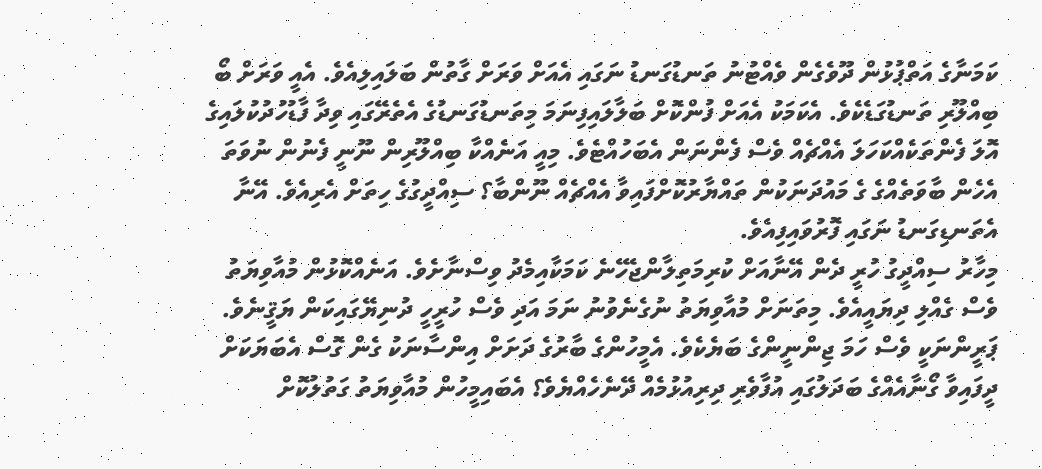ކަމަނާގެ އަތްޕުޅުން ދޫވެގެން ވެއްޓުނު ތަނޑުގަނޑު ނަގައި އެއަށް ވަރަށް ގާތުން ބަލައިލިއެވެ. އެއީ ވަރަށް ބޯ ބިއްލޫރި ތަނޑުގަޑެކެވެ. އެކަމަކު އެއަށް ފުންކޮށް ބަލާލައިފިނަމަ މިތަނޑުގަނޑުގެ އެތެރޭގައި ވިދާ ފާޑުހުދުކުލައިގެ އޮލަ ފެންތަކެއްކަހަލަ އެއްޗެއް ވެސް ފެންނަން އެބަހުއްޓެވެ. މިއީ އަނެއްކާ ބިއްލޫރިން ނޫނީ ފެނުން ނުވަތަ އެހެން ބާވަތެއްގެ ގެ މައުދަނަކުން ތައްޔާރުކޮށްފައިވާ އެއްޗެއް ނޫންބާ؟ ސިއްދީގުގެ ހިތަށް އެރިއެވެ. އޭނާ އެތަނޑިގަނޑު ނަގައި ފޮރުވައިފިއެވެ.
މިހާރު ސިއްދީގު ހުރީ ދެން އޭނާއަށް ކުރިމަތިލާންޖެހޭނެ ކަމަކާއިމެދު ވިސްނާށެވެ. އަނެއްކޮޅުން މުއާވިޔަތު ވެސް ގެއްލި ދިޔައީއެވެ. މިތަނަށް މުއާވިޔަތު ނުގެނެވުނު ނަމަ އަދި ވެސް ހުރީހީ ދުނިޔޭގައިކަން ޔަޤީނެވެ. ޕަރީންނަކީ ވެސް ހަމަ ޖިންނީންގެ ބަޔެކެވެ. އެމީހުންގެ ބާރުގެ ދަށަށް އިންސާނަކު ގެން ގޮސް އެބަޔަކަށް ދީފައިވާ ގޯނާއެއްގެ ބަދަލުގައި އުފާވެރި ދިރިއުޅުމެއް ދޭނެހެއްޔެވެ؟ އެބައިމީހުން މުއާވިޔަތު ގަތުލުކޮށް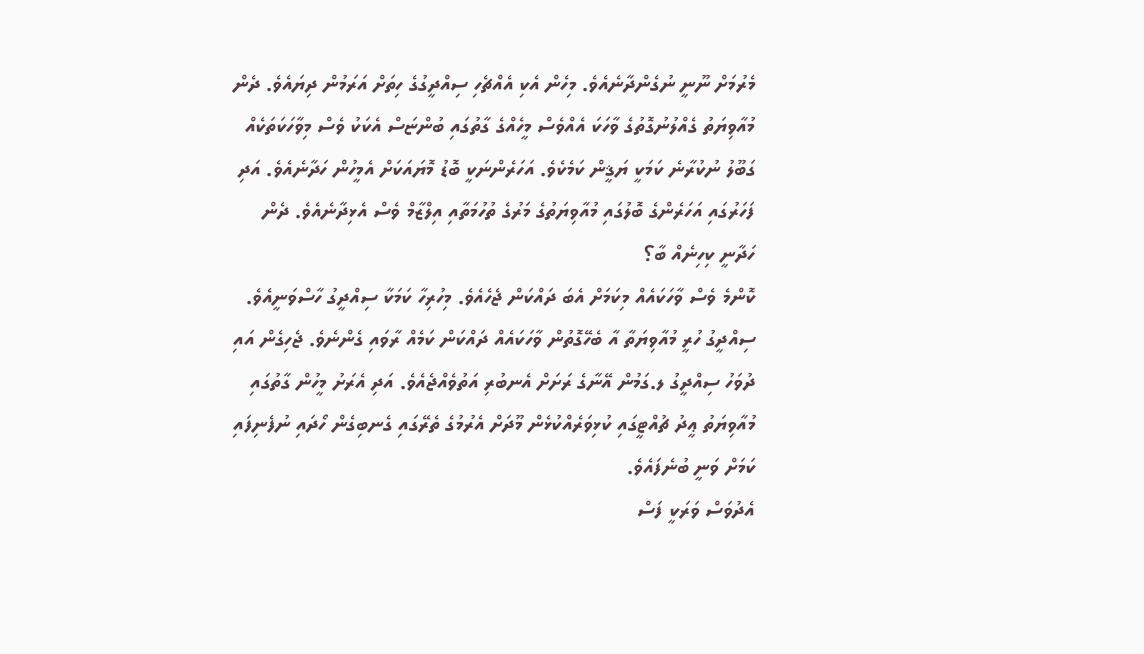މެރުމަށް ނޫނީ ނުގެންދާނެއެވެ. މިހެން އެކި އެއްޗެހި ސިއްދީގުގެ ހިތަށް އަރަމުން ދިޔައެވެ. ދެން މުއާވިޔަތު ގެއްލުނުގޮތުގެ ވާހަކަ އެއްވެސް މީހެއްގެ ގާތުގައި ބުންޏަސް އެކަކު ވެސް މިވާހަކަތަކެއް ގަބޫލު ނުކުރާނެ ކަމަކީ ޔަޤީން ކަމެކެވެ. އަހަރެންނަކީ ބޮޑު މޮޔައަކަށް އެމީހުން ހަދާނެއެވެ. އަދި ފަހަރުގައި އަހަރެންގެ ބޮލުގައި މުއާވިޔަތުގެ މަރުގެ ތުހުމަތާއި އިލްޒާމް ވެސް އެޅިދާނެއެވެ. ދެން ހަދާނީ ކިހިނެއް ބާ؟
ކޮންމެ ވެސް ވާހަކައެއް މިކަމަށް އެބަ ދައްކަން ޖެހެއެވެ. މިހުރިހާ ކަމަކާ ސިއްދީގު ހާސްވަނީއެވެ. ސިއްދީގު ހުރީ މުއާވިޔަތާ އާ ބެހޭގޮތުން ވާހަކައެއް ދައްކަން ކަމެއް ރާވައި ގެންނެވެ. ޖެހިގެން އައި ދުވަހު ސިއްދީގު ލ.ގަމުން އޭނާގެ ރަށަށް އެނބުރި އަތުވެއްޖެއެވެ. އަދި އެރަށު މީހުން ގާތުގައި މުއާވިޔަތު ޢީދު ޗުއްޓީގައި ކުޅިވަރެއްކުޅެން މޫދަށް އެރުމުގެ ތެރޭގައި ގެނބިގެން ހޯދައި ނުފެނިފައި ކަމަށް ވަނީ ބުނެފައެވެ.
އެދުވަސް ވަރަކީ ފަސް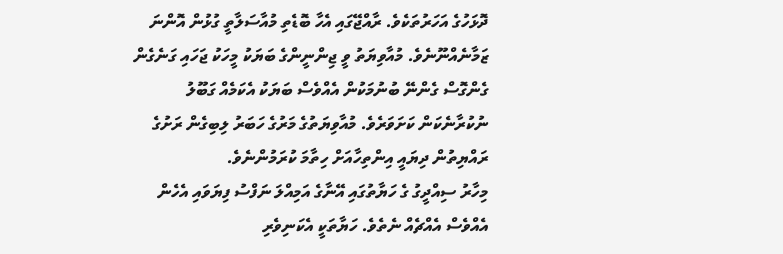ދޮޅަހުގެ އަހަރުތަކެވެ. ރާއްޖޭގައި އެހާ ބޮޑެތި މުއާސަލާތީ ގުޅުން އޮންނަ ޒަމާނެއްނޫނެވެ. މުއާވިޔަތު ވީ ޖިންނީންގެ ބަޔަކު މީހަކު ޖަހައި ގަނެގެން ގެންގޮސް ގެންނޭ ބުނުމަކުން އެއްވެސް ބަޔަކު އެކަމެއް ގަބޫލު ނުކުރާނެކަން ކަށަވަރެވެ. މުއާވިޔަތުގެ މަރުގެ ހަބަރު ލިބިގެން ރަށުގެ ރައްޔިތުން ދިޔައީ އިންތިހާއަށް ހިތާމަ ކުރަމުންނެވެ.
މިހާރު ސިއްދީގު ގެ ހަޔާތުގައި އޭނާގެ އަމިއްލަ ނަފްސު ފިޔަވައި އެހެން އެއްވެސް އެއްޗެއް ނެތެވެ. ހަޔާތަކީ އެކަނިވެރި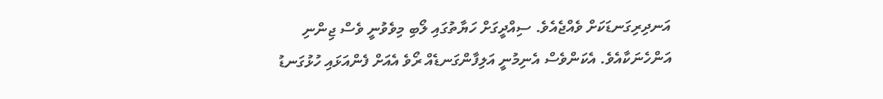އަނދިރިގަނޑަކަށް ވެއްޖެއެވެ. ސިއްދީގަށް ހަޔާތުގައި ލޯބި މިވެވުނީ ވެސް ޖިންނި އަންހެނަކާއެވެ. އެކަންވެސް އެނިމުނީ އަލިފާންގަނޑެއް ރޯވެ އެއަށް ފެންއަޅައި ހުޅުގަނޑު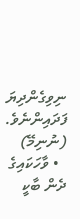ނިވިގެންދިޔަ ފަދައިންނެވެ.
(ނުނިމޭ)
  • ވާހަކައިގެ ދެން ބާކީ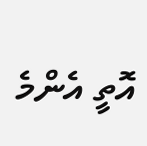އޮތީ އެންމެ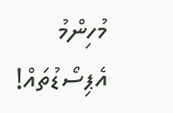މުހިންމު އެޕިސޯޑުތައް!